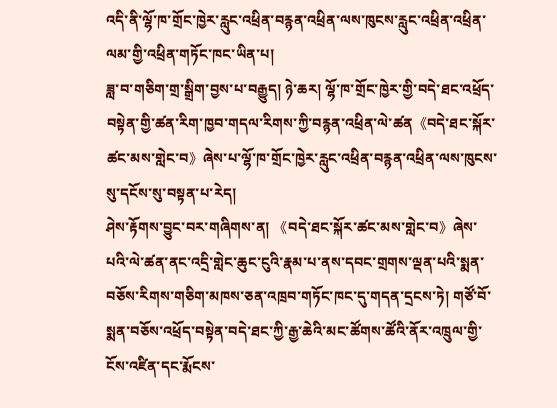འདི་ནི་ལྷོ་ཁ་གྲོང་ཁྱེར་རླུང་འཕྲིན་བརྙན་འཕྲིན་ལས་ཁུངས་རླུང་འཕྲིན་འཕྲིན་ལམ་གྱི་འཕྲིན་གཏོང་ཁང་ཡིན་པ།
ཟླ་བ་གཅིག་གྲ་སྒྲིག་བྱས་པ་བརྒྱུད། ཉེ་ཆར། ལྷོ་ཁ་གྲོང་ཁྱེར་གྱི་བདེ་ཐང་འཕྲོད་བསྟེན་གྱི་ཚན་རིག་ཁྱབ་གདལ་རིགས་ཀྱི་བརྙན་འཕྲིན་ལེ་ཚན《བདེ་ཐང་སྐོར་ཚང་མས་གླེང་བ》ཞེས་པ་ལྷོ་ཁ་གྲོང་ཁྱེར་རླུང་འཕྲིན་བརྙན་འཕྲིན་ལས་ཁུངས་སུ་དངོས་སུ་བསྟན་པ་རེད།
ཤེས་རྟོགས་བྱུང་བར་གཞིགས་ན། 《བདེ་ཐང་སྐོར་ཚང་མས་གླེང་བ》ཞེས་པའི་ལེ་ཚན་ནང་འདྲི་གླེང་ཆུང་ངུའི་རྣམ་པ་ནས་དབང་གྲགས་ལྡན་པའི་སྨན་བཅོས་རིགས་གཅིག་མཁས་ཅན་འཁྲབ་གཏོང་ཁང་དུ་གདན་དྲངས་ཏེ། གཙོ་བོ་སྨན་བཅོས་འཕྲོད་བསྟེན་བདེ་ཐང་ཀྱི་རྒྱ་ཆེའི་མང་ཚོགས་ཚོའི་ནོར་འཁྲུལ་གྱི་ངོས་འཛིན་དང་རྨོངས་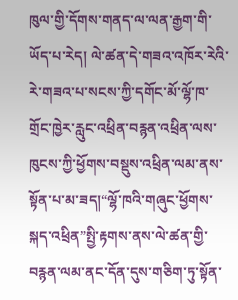ཁུལ་གྱི་དོགས་གནད་ལ་ལན་རྒྱག་གི་ཡོད་པ་རེད། ལེ་ཚན་དེ་གཟའ་འཁོར་རེའི་རེ་གཟའ་པ་སངས་ཀྱི་དགོང་མོ་ལྷོ་ཁ་གྲོང་ཁྱེར་རླུང་འཕྲིན་བརྙན་འཕྲིན་ལས་ཁུངས་ཀྱི་ཕྱོགས་བསྡུས་འཕྲིན་ལམ་ནས་སྟོན་པ་མ་ཟད།“ལྷོ་ཁའི་གཞུང་ཕྱོགས་སྐད་འཕྲིན”སྤྱི་རྟགས་ནས་ལེ་ཚན་གྱི་བརྙན་ལམ་ནང་དོན་དུས་གཅིག་ཏུ་སྟོན་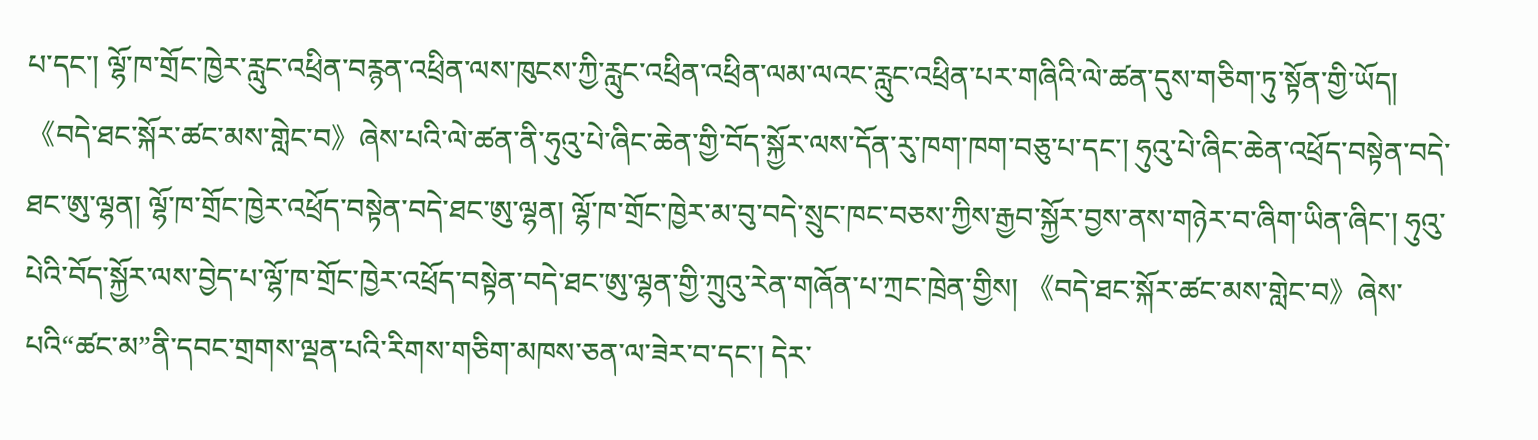པ་དང་། ལྷོ་ཁ་གྲོང་ཁྱེར་རླུང་འཕྲིན་བརྙན་འཕྲིན་ལས་ཁུངས་ཀྱི་རླུང་འཕྲིན་འཕྲིན་ལམ་ལའང་རླུང་འཕྲིན་པར་གཞིའི་ལེ་ཚན་དུས་གཅིག་ཏུ་སྟོན་གྱི་ཡོད།
《བདེ་ཐང་སྐོར་ཚང་མས་གླེང་བ》ཞེས་པའི་ལེ་ཚན་ནི་ཧུའུ་པེ་ཞིང་ཆེན་གྱི་བོད་སྐྱོར་ལས་དོན་རུ་ཁག་ཁག་བཅུ་པ་དང་། ཧུའུ་པེ་ཞིང་ཆེན་འཕྲོད་བསྟེན་བདེ་ཐང་ཨུ་ལྷན། ལྷོ་ཁ་གྲོང་ཁྱེར་འཕྲོད་བསྟེན་བདེ་ཐང་ཨུ་ལྷན། ལྷོ་ཁ་གྲོང་ཁྱེར་མ་བུ་བདེ་སྲུང་ཁང་བཅས་ཀྱིས་རྒྱབ་སྐྱོར་བྱས་ནས་གཉེར་བ་ཞིག་ཡིན་ཞིང་། ཧུའུ་པེའི་བོད་སྐྱོར་ལས་བྱེད་པ་ལྷོ་ཁ་གྲོང་ཁྱེར་འཕྲོད་བསྟེན་བདེ་ཐང་ཨུ་ལྷན་གྱི་ཀྲུའུ་རེན་གཞོན་པ་ཀྲང་ཁྲེན་གྱིས། 《བདེ་ཐང་སྐོར་ཚང་མས་གླེང་བ》ཞེས་པའི“ཚང་མ”ནི་དབང་གྲགས་ལྡན་པའི་རིགས་གཅིག་མཁས་ཅན་ལ་ཟེར་བ་དང་། དེར་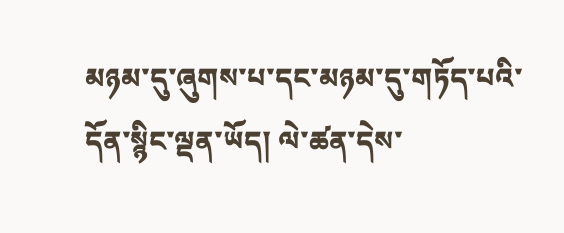མཉམ་དུ་ཞུགས་པ་དང་མཉམ་དུ་གཏོད་པའི་དོན་སྙིང་ལྡན་ཡོད། ལེ་ཚན་དེས་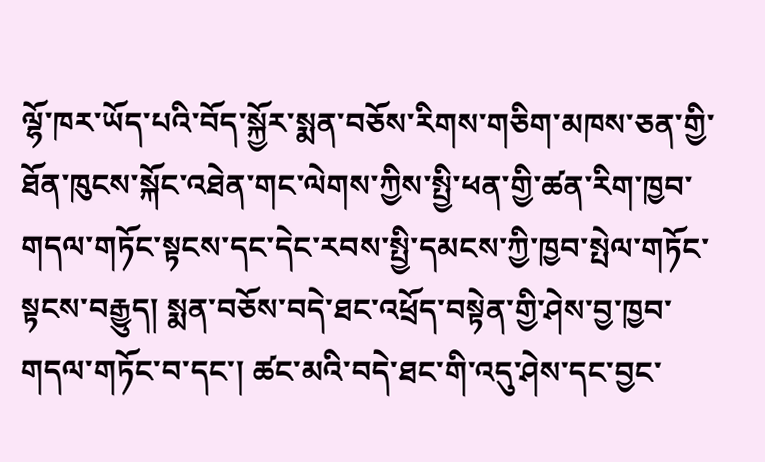ལྷོ་ཁར་ཡོད་པའི་བོད་སྐྱོར་སྨན་བཅོས་རིགས་གཅིག་མཁས་ཅན་གྱི་ཐོན་ཁུངས་སྐོང་འཐེན་གང་ལེགས་ཀྱིས་སྤྱི་ཕན་གྱི་ཚན་རིག་ཁྱབ་གདལ་གཏོང་སྟངས་དང་དེང་རབས་སྤྱི་དམངས་ཀྱི་ཁྱབ་སྤེལ་གཏོང་སྟངས་བརྒྱུད། སྨན་བཅོས་བདེ་ཐང་འཕྲོད་བསྟེན་གྱི་ཤེས་བྱ་ཁྱབ་གདལ་གཏོང་བ་དང་། ཚང་མའི་བདེ་ཐང་གི་འདུ་ཤེས་དང་བྱང་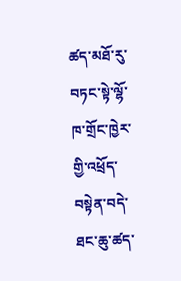ཚད་མཐོ་རུ་བཏང་སྟེ་ལྷོ་ཁ་གྲོང་ཁྱེར་གྱི་འཕྲོད་བསྟེན་བདེ་ཐང་ཆུ་ཚད་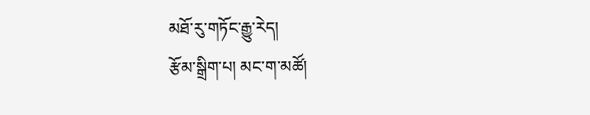མཐོ་རུ་གཏོང་རྒྱུ་རེད།
རྩོམ་སྒྲིག་པ། མང་ག་མཚོ།